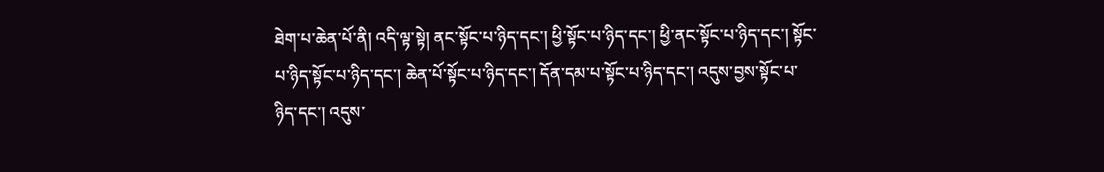ཐེག་པ་ཆེན་པོ་ནི། འདི་ལྟ་སྟེ། ནང་སྟོང་པ་ཉིད་དང་། ཕྱི་སྟོང་པ་ཉིད་དང་། ཕྱི་ནང་སྟོང་པ་ཉིད་དང་། སྟོང་པ་ཉིད་སྟོང་པ་ཉིད་དང་། ཆེན་པོ་སྟོང་པ་ཉིད་དང་། དོན་དམ་པ་སྟོང་པ་ཉིད་དང་། འདུས་བྱས་སྟོང་པ་ཉིད་དང་། འདུས་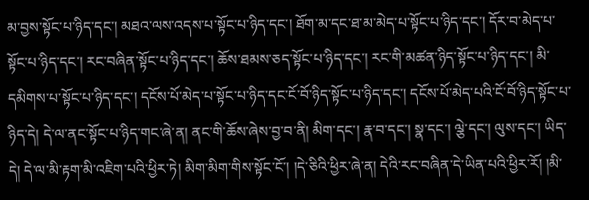མ་བྱས་སྟོང་པ་ཉིད་དང་། མཐའ་ལས་འདས་པ་སྟོང་པ་ཉིད་དང་། ཐོག་མ་དང་ཐ་མ་མེད་པ་སྟོང་པ་ཉིད་དང་། དོར་བ་མེད་པ་སྟོང་པ་ཉིད་དང་། རང་བཞིན་སྟོང་པ་ཉིད་དང་། ཆོས་ཐམས་ཅད་སྟོང་པ་ཉིད་དང་། རང་གི་མཚན་ཉིད་སྟོང་པ་ཉིད་དང་། མི་དམིགས་པ་སྟོང་པ་ཉིད་དང་། དངོས་པོ་མེད་པ་སྟོང་པ་ཉིད་དང་ངོ་བོ་ཉིད་སྟོང་པ་ཉིད་དང་། དངོས་པོ་མེད་པའི་ངོ་བོ་ཉིད་སྟོང་པ་ཉིད་དེ། དེ་ལ་ནང་སྟོང་པ་ཉིད་གང་ཞེ་ན། ནང་གི་ཆོས་ཞེས་བྱ་བ་ནི། མིག་དང་། རྣ་བ་དང་། སྣ་དང་། ལྕེ་དང་། ལུས་དང་། ཡིད་དེ། དེ་ལ་མི་རྟག་མི་འཇིག་པའི་ཕྱིར་ཏེ། མིག་མིག་གིས་སྟོང་ངོ་། །དེ་ཅིའི་ཕྱིར་ཞེ་ན། དེའི་རང་བཞིན་དེ་ཡིན་པའི་ཕྱིར་རོ། །མི་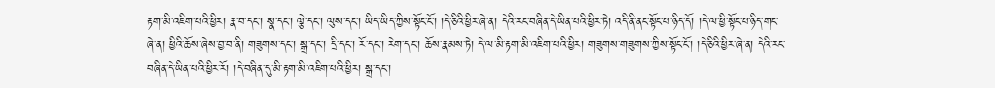རྟག་མི་འཇིག་པའི་ཕྱིར། རྣ་བ་དང་། སྣ་དང་། ལྕེ་དང་། ལུས་དང་། ཡིད་ཡིད་ཀྱིས་སྟོང་ངོ་། །དེ་ཅིའི་ཕྱིར་ཞེ་ན། དེའི་རང་བཞིན་དེ་ཡིན་པའི་ཕྱིར་ཏེ། འདི་ནི་ནང་སྟོང་པ་ཉིད་དོ། །དེ་ལ་ཕྱི་སྟོང་པ་ཉིད་གང་ཞེ་ན། ཕྱིའི་ཆོས་ཞེས་བྱ་བ་ནི། གཟུགས་དང་། སྒྲ་དང་། དྲི་དང་། རོ་དང་། རེག་དང་། ཆོས་རྣམས་ཏེ། དེ་ལ་མི་རྟག་མི་འཇིག་པའི་ཕྱིར། གཟུགས་གཟུགས་ཀྱིས་སྟོང་ངོ་། །དེ་ཅིའི་ཕྱིར་ཞེ་ན། དེའི་རང་བཞིན་དེ་ཡིན་པའི་ཕྱིར་རོ། །དེ་བཞིན་དུ་མི་རྟག་མི་འཇིག་པའི་ཕྱིར། སྒྲ་དང་།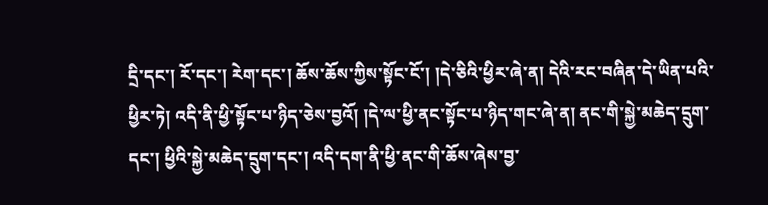དྲི་དང་། རོ་དང་། རེག་དང་། ཆོས་ཆོས་ཀྱིས་སྟོང་ངོ་། །དེ་ཅིའི་ཕྱིར་ཞེ་ན། དེའི་རང་བཞིན་དེ་ཡིན་པའི་ཕྱིར་ཏེ། འདི་ནི་ཕྱི་སྟོང་པ་ཉིད་ཅེས་བྱའོ། །དེ་ལ་ཕྱི་ནང་སྟོང་པ་ཉིད་གང་ཞེ་ན། ནང་གི་སྐྱེ་མཆེད་དྲུག་དང་། ཕྱིའི་སྐྱེ་མཆེད་དྲུག་དང་། འདི་དག་ནི་ཕྱི་ནང་གི་ཆོས་ཞེས་བྱ་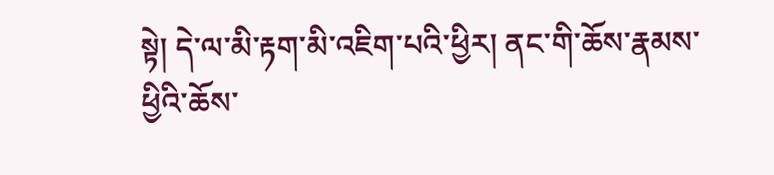སྟེ། དེ་ལ་མི་རྟག་མི་འཇིག་པའི་ཕྱིར། ནང་གི་ཆོས་རྣམས་ཕྱིའི་ཆོས་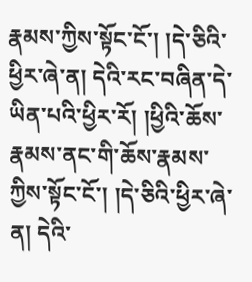རྣམས་ཀྱིས་སྟོང་ངོ་། །དེ་ཅིའི་ཕྱིར་ཞེ་ན། དེའི་རང་བཞིན་དེ་ཡིན་པའི་ཕྱིར་རོ། །ཕྱིའི་ཆོས་རྣམས་ནང་གི་ཆོས་རྣམས་ཀྱིས་སྟོང་ངོ་། །དེ་ཅིའི་ཕྱིར་ཞེ་ན། དེའི་